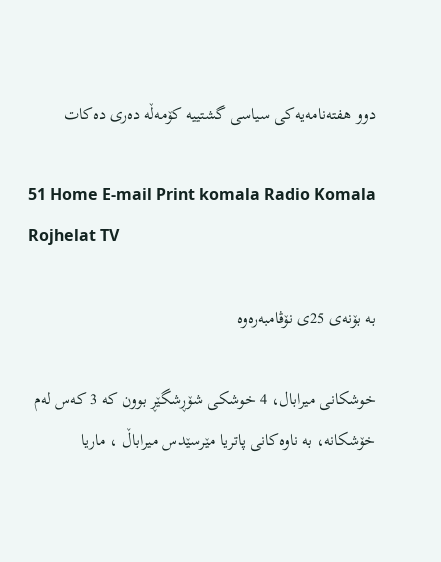دوو هفته‌نامه‌یه‌کی سیاسی گشتییه‌ کۆمه‌ڵه‌ ده‌ری ده‌کات

51 Home E-mail Print komala Radio Komala Rojhelat TV

به‌ بۆنه‌ی‌ 25ی‌ نۆڤامبه‌ره‌وه‌

خوشكانی‌ میرابال، 4 خوشكی‌ شۆڕشگێڕ بوون كه‌ 3 كه‌س له‌م خۆشكانه‌، به‌ ناوه‌كانی‌ پاتریا مێرسێدس میراباڵ ، ماریا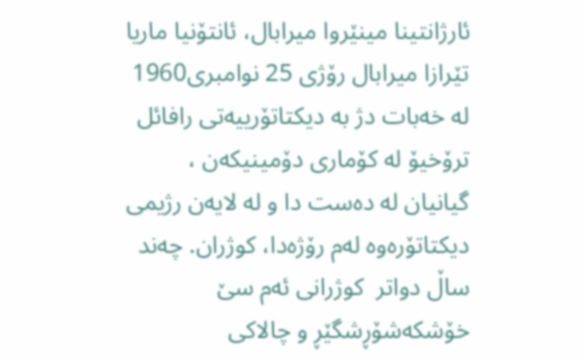ئارژانتینا مینێروا میرابال، ئانتۆنیا ماریا تێرازا میرابال رۆژی‌ 25 نوامبری‌1960 له‌ خه‌بات دژ به‌ دیكتاتۆرییه‌تی‌ رافائل ترۆخیۆ له‌ كۆماری‌ دۆمینیكه‌ن ، گیانیان له‌ ده‌ست دا و له‌ لایه‌ن رژیمی‌ دیكتاتۆره‌وه‌ له‌م رۆژه‌دا، كوژران. چه‌ند ساڵ دواتر  كوژرانی‌ ئه‌م سێ خۆشكه‌شۆڕشگێڕ و چالاكی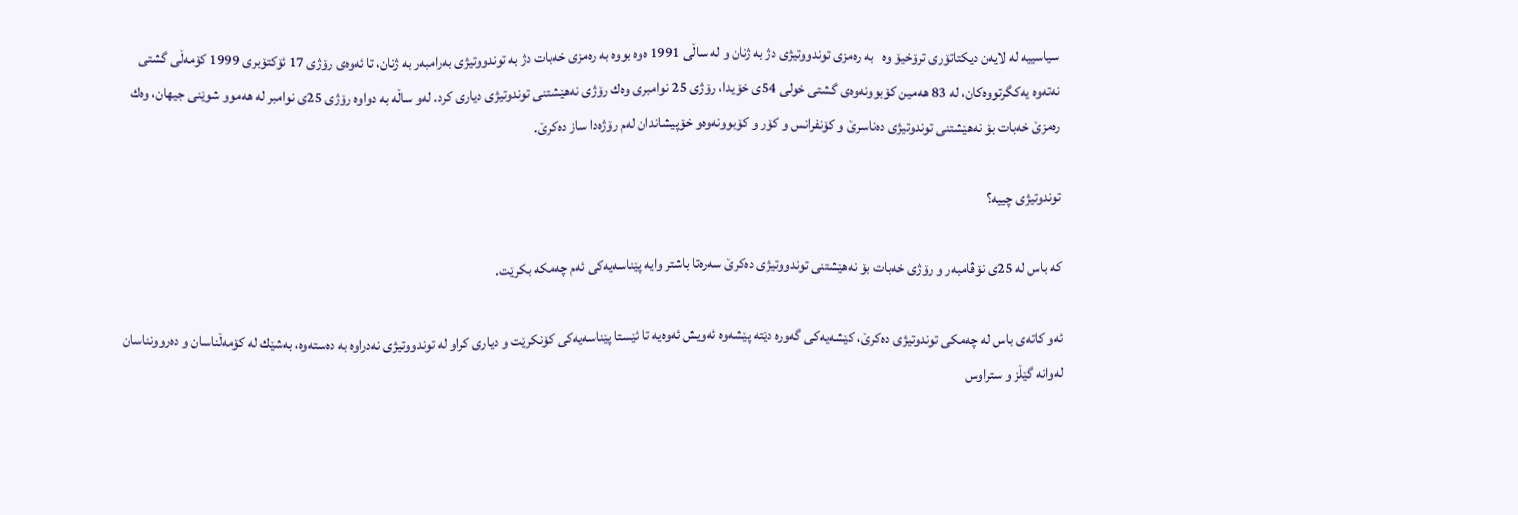سیاسییه‌ له‌ لایه‌ن دیكتاتۆری‌ ترۆخیۆ وه‌   به‌ ره‌مزی‌ توندووتیژی‌ دژ به‌ ژنان و له‌ ساڵی‌ 1991 ه‌وه‌ بووه‌ به‌ ره‌مزی‌ خه‌بات دژ به‌ توندووتیژی‌ به‌رامبه‌ر به‌ ژنان، تا ئه‌وه‌ی‌ رۆژی‌ 17 ئۆكتۆبری‌ 1999 كۆمه‌ڵی‌ گشتی‌ نه‌ته‌وه‌ یه‌كگرتووه‌كان، له‌ 83 هه‌مین كۆبوونه‌وه‌ی‌ گشتی‌ خولی 54ی‌ خۆیدا، رۆژی‌ 25 نوامبری‌ وه‌ك رۆژی‌ نه‌هێشتنی‌ توندوتیژی‌ دیاری‌ كرد. له‌و ساڵه‌ به‌ دواوه‌ رۆژی‌ 25ی‌ نوامبر له‌ هه‌موو شوێنی‌ جیهان، وه‌ك ره‌مزێ‌ خه‌بات بۆ نه‌هێشتنی‌ توندوتیژی‌ ده‌ناسرێ‌ و كۆنفرانس و كۆر و كۆبوونه‌وه‌و خۆپیشاندان له‌م رۆژه‌دا ساز ده‌كرێ.

توندوتیژی‌ چییه‌؟

كه‌ باس له‌ 25ی‌ نۆڤامبه‌ر و رۆژی‌ خه‌بات بۆ نه‌هێشتنی‌ توندووتیژی‌ ده‌كرێ‌ سه‌ره‌تا باشتر وایه‌ پێناسه‌یه‌كی‌ ئه‌م چه‌مكه‌ بكرێت.

ئه‌و كاته‌ی‌ باس له‌ چه‌مكی‌ توندوتیژی‌ ده‌كرێ‌، كێشه‌یه‌كی‌ گه‌وره‌ دێته‌ پێشه‌وه‌ ئه‌ویش ئه‌وه‌یه‌ تا ئێستا پێناسه‌یه‌كی‌ كۆنكرێت و دیاری‌ كراو له‌ توندووتیژی‌ نه‌دراوه‌ به‌ ده‌سته‌وه‌، به‌شێك له‌ كۆمه‌ڵناسان و ده‌روونناسان له‌وانه‌ گێڵز و ستراوس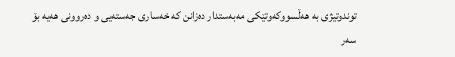توندوتیژی‌ به‌ هه‌ڵسووكه‌وتێكی‌ مه‌به‌ستدار ده‌زانن كه‌ خه‌ساری‌ جه‌سته‌یی و ده‌روونی‌ هه‌یه‌ بۆ سه‌ر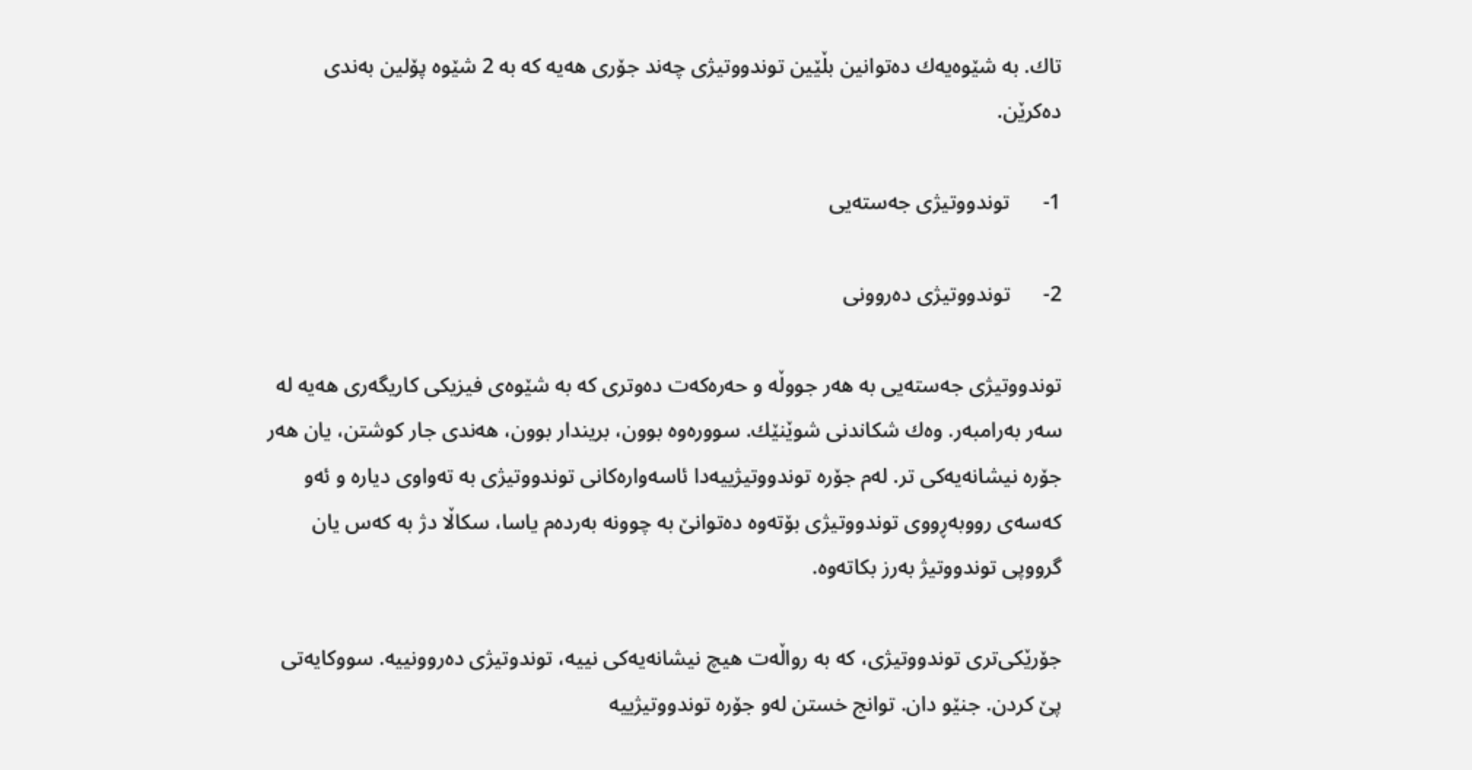تاك. به‌ شێوه‌یه‌ك ده‌توانین بڵێین توندووتیژی‌ چه‌ند جۆری‌ هه‌یه‌ كه‌ به‌ 2 شێوه‌ پۆلین به‌ندی‌ ده‌كرێن.

1-      توندووتیژی‌ جه‌سته‌یی

2-      توندووتیژی‌ ده‌روونی‌

توندووتیژی‌ جه‌سته‌یی به‌ هه‌ر جووڵه‌ و حه‌ره‌كه‌ت ده‌وتری‌ كه‌ به‌ شێوه‌ی‌ فیزیكی‌ كاریگه‌ری‌ هه‌یه‌ له‌ سه‌ر به‌رامبه‌ر. وه‌ك شكاندنی‌ شوێنێك. سووره‌وه‌ بوون، بریندار بوون، هه‌ندی‌ جار كوشتن، یان هه‌ر جۆره‌ نیشانه‌یه‌كی‌ تر. له‌م جۆره‌ توندووتیژییه‌دا ئاسه‌واره‌كانی‌ توندووتیژی‌ به‌ ته‌واوی‌ دیاره‌ و ئه‌و كه‌سه‌ی‌ رووبه‌ڕووی‌ توندووتیژی‌ بۆته‌وه‌ ده‌توانێ‌ به‌ چوونه‌ به‌رده‌م یاسا، سكاڵا دژ به‌ كه‌س یان گرووپی توندووتیژ به‌رز بكاته‌وه‌.

جۆرێكی‌تری‌ توندووتیژی، كه‌ به‌ رواڵه‌ت هیچ نیشانه‌یه‌كی‌ نییه، توندوتیژی‌ ده‌روونییه‌. سووكایه‌تی‌ پێ كردن. جنێو دان. توانج خستن له‌و جۆره‌ توندووتیژییه‌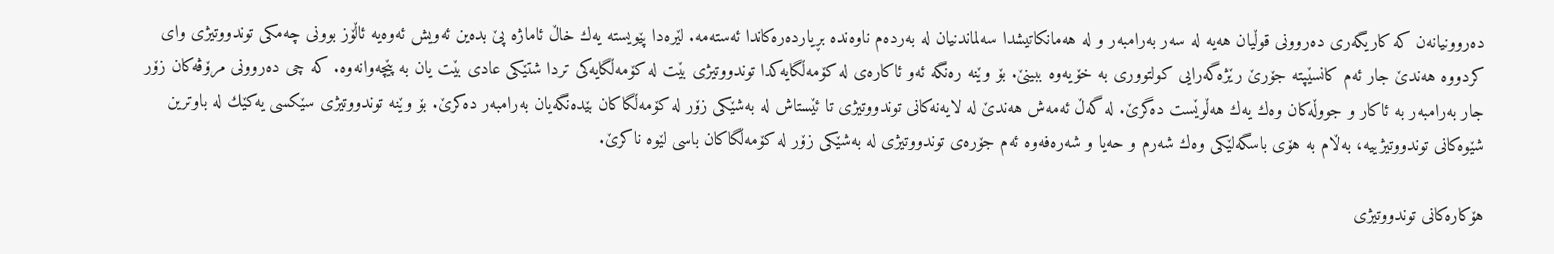ده‌روونیانه‌ن كه‌ كاریگه‌ری‌ ده‌روونی‌ قوڵیان هه‌یه‌ له‌ سه‌ر به‌رامبه‌ر و له‌ هه‌مانكاتیشدا سه‌لماندنیان له‌ به‌رده‌م ناوه‌نده‌ بڕیارده‌ره‌كاندا ئه‌سته‌مه‌. لێره‌دا پێویسته‌ یه‌ك خاڵ ئاماژه‌ پێ بده‌ین ئه‌ویش ئه‌وه‌یه‌ ئاڵۆز بوونی‌ چه‌مكی‌ توندووتیژی‌ وای‌ كردووه‌ هه‌ندێ‌ جار ئه‌م كانسێپته‌ جۆرێ‌ رێژه‌گه‌رایی كولتووری‌ به‌ خۆیه‌وه‌ ببینێ‌. بۆ وێنه‌ ره‌نگه‌ ئه‌و ئاكاره‌ی‌ له‌ كۆمه‌ڵگایه‌كدا توندووتیژی‌ بێت له‌ كۆمه‌ڵگایه‌كی‌ تردا شتێكی‌ عادی‌ بێت یان به‌ پێچه‌وانه‌وه‌. كه‌ چی ده‌روونی‌ مرۆڤه‌كان زۆر جار به‌رامبه‌ر به‌ ئاكار و جووڵه‌كان وه‌ك یه‌ك هه‌ڵوێست ده‌گرێ‌. له‌ گه‌ڵ ئه‌مه‌ش هه‌ندێ‌ له‌ لایه‌نه‌كانی‌ توندووتیژی‌ تا ئێستاش له‌ به‌شێكی‌ زۆر له‌ كۆمه‌ڵگاكان بێده‌نگه‌یان به‌رامبه‌ر ده‌كرێ‌. بۆ وێنه‌ توندووتیژی‌ سێكسی یه‌كێك له‌ باوترین شێوه‌كانی‌ توندووتیژییه‌، به‌ڵام به‌ هۆی‌ باسگه‌لێكی‌ وه‌ك شه‌رم و حه‌یا و شه‌ره‌فه‌وه‌ ئه‌م جۆره‌ی‌ توندووتیژی‌ له‌ به‌شێكی‌ زۆر له‌ كۆمه‌ڵگاكان باسی لێوه‌ ناكرێ‌.

هۆكاره‌كانی‌ توندووتیژی‌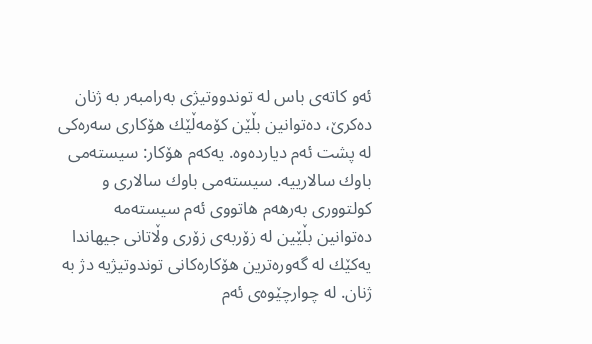ئه‌و كاته‌ی‌ باس له‌ توندووتیژی‌ به‌رامبه‌ر به‌ ژنان ده‌كرێ‌، ده‌توانین بڵێن كۆمه‌ڵێك هۆكاری‌ سه‌ره‌كی‌ له‌ پشت ئه‌م دیارده‌وه‌. یه‌كه‌م هۆكار: سیسته‌می‌ باوك سالارییه‌. سیسته‌می‌ باوك سالاری‌ و كولتووری‌ به‌رهه‌م هاتووی‌ ئه‌م سیسته‌مه‌ ده‌توانین بڵێین له‌ زۆربه‌ی‌ زۆری‌ وڵاتانی‌ جیهاندا یه‌كێك له‌ گه‌وره‌ترین هۆكاره‌كانی‌ توندوتیژیه‌ دژ به‌ ژنان. له‌ چوارچێوه‌ی‌ ئه‌م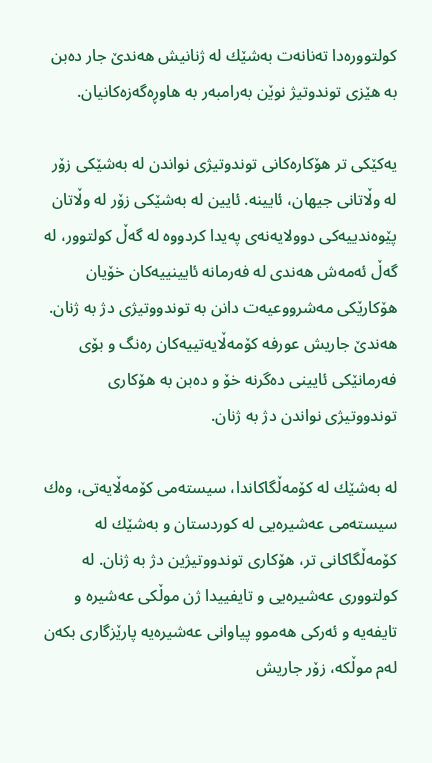كولتووره‌دا ته‌نانه‌ت به‌شێك له‌ ژنانیش هه‌ندێ‌ جار ده‌بن به‌ هێزی‌ توندوتیژ نوێن به‌رامبه‌ر به‌ هاوڕه‌گه‌زه‌كانیان.

یه‌كێكی‌ تر هۆكاره‌كانی‌ توندوتیژی‌ نواندن له‌ به‌شێكی‌ زۆر له‌ وڵاتانی‌ جیهان، ئایینه‌. ئایین له‌ به‌شێكی‌ زۆر له‌ وڵاتان پێوه‌ندییه‌كی‌ دوولایه‌نه‌ی‌ په‌یدا كردووه‌ له‌ گه‌ڵ كولتوور، له‌ گه‌ڵ ئه‌مه‌ش هه‌ندی‌ له‌ فه‌رمانه‌ ئایینییه‌كان خۆیان هۆكارێكی‌ مه‌شرووعیه‌ت دانن به‌ توندووتیژی‌ دژ به‌ ژنان. هه‌ندێ‌ جاریش عورفه‌ كۆمه‌ڵایه‌تییه‌كان ره‌نگ و بۆی‌ فه‌رمانێكی‌ ئایینی‌ ده‌گرنه‌ خۆ و ده‌بن به‌ هۆكاری‌ توندووتیژی‌ نواندن دژ به‌ ژنان.

له‌ به‌شێك له‌ كۆمه‌ڵگاكاندا، سیسته‌می‌ كۆمه‌ڵایه‌تی‌، وه‌ك سیسته‌می‌ عه‌شیره‌یی له‌ كوردستان و به‌شێك له‌ كۆمه‌ڵگاكانی‌ تر، هۆكاری‌ توندووتیژین دژ به‌ ژنان. له‌ كولتووری‌ عه‌شیره‌یی و تایفییدا ژن موڵكی‌ عه‌شیره‌ و تایفه‌یه‌ و ئه‌ركی‌ هه‌موو پیاوانی‌ عه‌شیره‌یه‌ پارێزگاری‌ بكه‌ن له‌م موڵكه‌، زۆر جاریش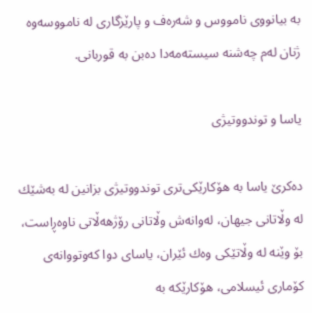به‌ بیانووی‌ نامووس و شه‌ره‌ف و پارێزگاری‌ له‌ نامووسه‌وه‌ ژنان له‌م چه‌شنه‌ سیسته‌مه‌دا ده‌بن به‌ قوربانی‌.

یاسا و توندووتیژی‌

ده‌كرێ‌ یاسا به‌ هۆكارێكی‌تری توندووتیژی‌ بزانین له‌ به‌شێك له‌ وڵاتانی‌ جیهان، له‌وانه‌ش وڵاتانی‌ رۆژهه‌ڵاتی‌ ناوه‌ڕاست، بۆ وێنه‌ له‌ وڵاتێكی‌ وه‌ك ئێران، یاسای‌ دوا كه‌وتووانه‌ی‌ كۆماری‌ ئیسلامی‌، هۆكارێكه‌ به‌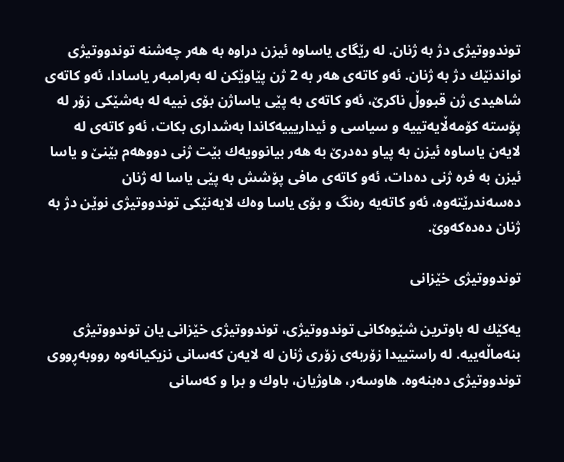توندووتیژی‌ دژ به‌ ژنان. له‌ رێگای‌ یاساوه‌ ئیزن دراوه‌ به‌ هه‌ر چه‌شنه‌ توندووتیژی‌ نواندنێك دژ به‌ ژنان. ئه‌و كاته‌ی‌ هه‌ر به‌ 2 ژن پێاوێكن له‌ به‌رامبه‌ر یاسادا، ئه‌و كاته‌ی‌ شاهیدی‌ ژن قبووڵ ناكرێ‌، ئه‌و كاته‌ی‌ به‌ پێی یاساژن بۆی‌ نییه‌ له‌ به‌شێكی‌ زۆر له‌ پۆسته‌ كۆمه‌ڵایه‌تییه‌ و سیاسی و ئیداریییه‌كاندا به‌شداری‌ بكات، ئه‌و كاته‌ی‌ له‌ لایه‌ن یاساوه‌ ئیزن به‌ پیاو ده‌درێ‌ به‌ هه‌ر بیانوویه‌ك بێت ژنی‌ دووهه‌م بێنێ‌ و یاسا ئیزن به‌ فره‌ ژنی‌ ده‌دات، ئه‌و كاته‌ی‌ مافی پۆشش به‌ پێی یاسا له‌ ژنان ده‌سه‌ندرێته‌وه‌، ئه‌و كاته‌یه‌ ره‌نگ و بۆی‌ یاسا وه‌ك لایه‌نێكی‌ توندووتیژی‌ نوێن دژ به‌ ژنان ده‌ده‌كه‌وێ‌.

توندووتیژی‌ خێزانی‌

یه‌كێك له‌ باوترین شێوه‌كانی‌ توندووتیژی‌، توندووتیژی‌ خێزانی‌ یان توندووتیژی‌ بنه‌ماڵه‌ییه‌. له‌ راستییدا زۆربه‌ی‌ زۆری‌ ژنان له‌ لایه‌ن كه‌سانی‌ نزیكیانه‌وه‌ رووبه‌ڕووی‌ توندووتیژی‌ ده‌بنه‌وه‌. هاوسه‌ر، هاوژیان، باوك و برا و كه‌سانی‌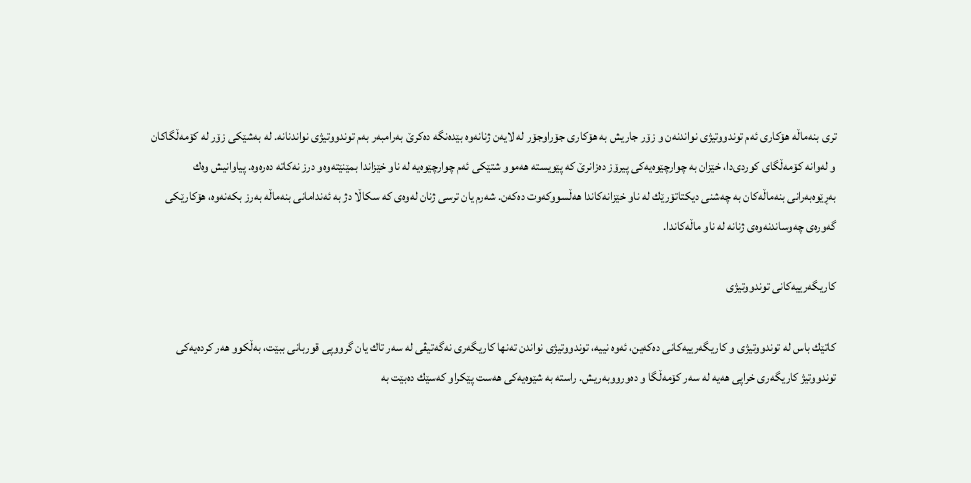تری‌ بنه‌ماڵه‌ هۆكاری‌ ئه‌م توندووتیژی‌ نواندنه‌ن و زۆر جاریش به‌ هۆكاری‌ جۆراوجۆر له‌ لایه‌ن ژنانه‌وه‌ بێده‌نگه‌ ده‌كرێ‌ به‌رامبه‌ر به‌م توندووتیژی‌ نواندنانه‌. له‌ به‌شێكی‌ زۆر له‌ كۆمه‌ڵگاكان و له‌وانه‌ كۆمه‌ڵگای‌ كوردی‌دا، خێزان به‌ چوارچێوه‌یه‌كی‌ پیرۆز ده‌زانرێ‌ كه‌ پێویسته‌ هه‌موو شتێكی‌ ئه‌م چوارچێوه‌یه‌ له‌ ناو خێزاندا بمێنێته‌وه‌و درز نه‌كاته‌ ده‌ره‌وه‌. پیاوانیش وه‌ك به‌ڕێوه‌به‌رانی‌ بنه‌ماڵه‌كان به‌ چه‌شنی‌ دیكتاتۆرێك له‌ ناو خێزانه‌كاندا هه‌ڵسووكه‌وت ده‌كه‌ن. شه‌رم یان ترسی ژنان له‌وه‌ی‌ كه‌ سكاڵا دژ به‌ ئه‌ندامانی‌ بنه‌ماڵه‌ به‌رز بكه‌نه‌وه‌، هۆكارێكی‌ گه‌وره‌ی‌ چه‌وساندنه‌وه‌ی‌ ژنانه‌ له‌ ناو ماڵه‌كاندا.

كاریگه‌رییه‌كانی‌ توندووتیژی‌

كاتێك باس له‌ توندووتیژی‌ و كاریگه‌رییه‌كانی‌ ده‌كه‌ین، ئه‌وه‌ نییه‌، توندووتیژی‌ نواندن ته‌نها كاریگه‌ری‌ نه‌گه‌تیڤی‌ له‌ سه‌ر تاك یان گرووپی قوربانی‌ ببێت، به‌ڵكوو هه‌ر كرده‌یه‌كی‌ توندووتیژ كاریگه‌ری‌ خراپی هه‌یه‌ له‌ سه‌ر كۆمه‌ڵگا و ده‌ورووبه‌ریش. راسته‌ به‌ شێوه‌یه‌كی‌ هه‌ست پێكراو كه‌سێك ده‌بێت به‌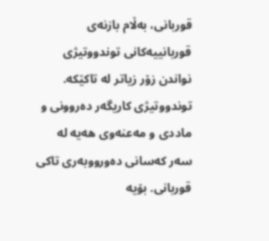قوربانی‌، به‌ڵام بازنه‌ی‌ قوربانییه‌كانی‌ توندووتیژی‌ نواندن زۆر زیاتر له‌ تاكێكه‌. توندووتیژی‌ كاریگه‌ر ده‌روونی‌ و ماددی‌ و مه‌عنه‌وی‌ هه‌یه‌ له‌ سه‌ر كه‌سانی‌ ده‌ورووبه‌ری‌ تاكی‌ قوربانی‌. بۆیه‌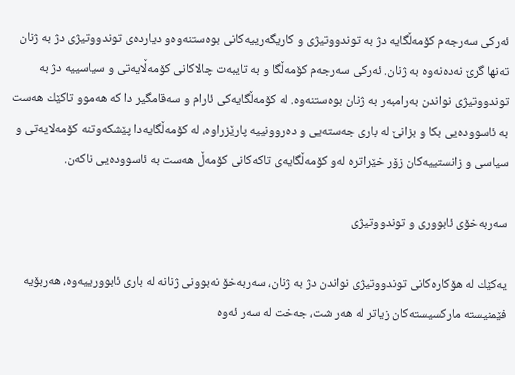ئه‌ركی‌ سه‌رجه‌م كۆمه‌ڵگایه‌ دژ به‌ توندووتیژی‌ و كاریگه‌رییه‌كانی‌ بوه‌ستنه‌وه‌و دیارده‌ی‌ توندووتیژی‌ دژ به‌ ژنان ته‌نها گرێ‌ نه‌ده‌نه‌وه‌ به‌ ژنان. ئه‌ركی‌ سه‌رجه‌م كۆمه‌ڵگا و به‌ تایبه‌ت چالاكانی‌ كۆمه‌ڵایه‌تی و سیاسییه‌ دژ به‌ توندووتیژی‌ نواندن به‌رامبه‌ر به‌ ژنان بوه‌ستنه‌وه‌. له‌ كۆمه‌ڵگایه‌كی‌ ئارام و سه‌قامگیر دا كه‌ هه‌موو تاكێك هه‌ست به‌ ئاسووده‌یی بكا و بزانێ‌ له‌ باری‌ جه‌سته‌یی و ده‌روونییه‌ پارێزراوه‌، له‌ كۆمه‌ڵگایه‌دا پێشكه‌وتنه‌ كۆمه‌لایه‌تی و سیاسی و زانستییه‌كان زۆر خێراتره‌ له‌و كۆمه‌ڵگایه‌ی‌ تاكه‌كانی‌ كۆمه‌ڵ هه‌ست به‌ ئاسووده‌یی ناكه‌ن.

سه‌ربه‌خۆی‌ ئابووری‌ و توندووتیژی‌

یه‌كێك له‌ هۆكاره‌كانی‌ توندووتیژی‌ نواندن دژ به‌ ژنان، سه‌ربه‌خۆ نه‌بوونی‌ ژنانه‌ له‌ باری‌ ئابوورییه‌وه‌، هه‌ربۆیه‌ فێمنیسته‌ ماركسیسته‌كان زیاتر له‌ هه‌ر شت، جه‌خت له‌ سه‌ر ئه‌وه‌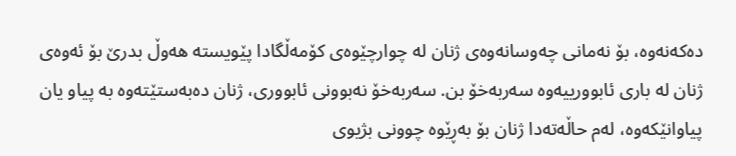ده‌كه‌نه‌وه‌، بۆ نه‌مانی‌ چه‌وسانه‌وه‌ی‌ ژنان له‌ چوارچێوه‌ی‌ كۆمه‌ڵگادا پێویسته‌ هه‌وڵ بدرێ‌ بۆ ئه‌وه‌ی‌ ژنان له‌ باری‌ ئابوورییه‌وه‌ سه‌ربه‌خۆ بن. سه‌ربه‌خۆ نه‌بوونی‌ ئابووری‌، ژنان ده‌به‌ستێته‌وه‌ به‌ پیاو یان پیاوانێكه‌وه‌، له‌م حاڵه‌ته‌دا ژنان بۆ به‌ڕێوه‌ چوونی‌ بژیوی‌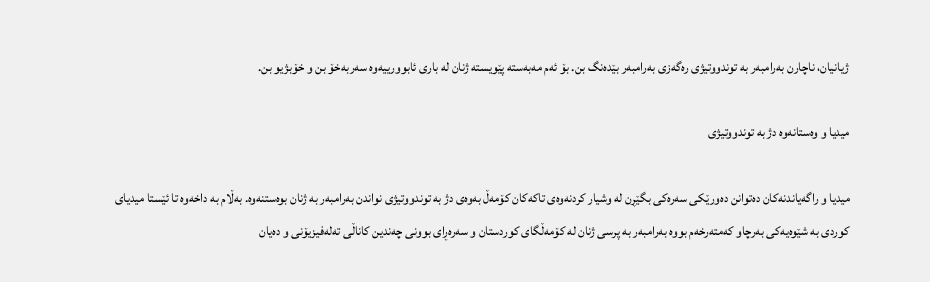ژیانیان، ناچارن به‌رامبه‌ر به‌ توندووتیژی‌ ره‌گه‌زی‌ به‌رامبه‌ر بێده‌نگ بن. بۆ ئه‌م مه‌به‌سته‌ پێویسته‌ ژنان له‌ باری‌ ئابوورییه‌وه‌ سه‌ربه‌خۆ بن و خۆبژیو بن.

میدیا و وه‌ستانه‌وه‌ دژ به‌ توندووتیژی‌

میدیا و راگه‌یاندنه‌كان ده‌توانن ده‌ورێكی‌ سه‌ره‌كی‌ بگێڕن له‌ وشیار كردنه‌وه‌ی‌ تاكه‌كان كۆمه‌ڵ به‌وه‌ی‌ دژ به‌ توندووتیژی‌ نواندن به‌رامبه‌ر به‌ ژنان بوه‌ستنه‌وه‌. به‌ڵام به‌ داخه‌وه‌ تا ئێستا میدیای كوردی‌ به‌ شێوه‌یه‌كی‌ به‌رچاو كه‌مته‌رخه‌م بووه‌ به‌رامبه‌ر به‌ پرسی ژنان له‌ كۆمه‌ڵگای‌ كوردستان و سه‌ره‌ڕای‌ بوونی‌ چه‌ندین كاناڵی ته‌له‌فیزیۆنی‌ و ده‌یان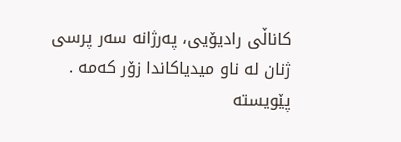كاناڵی رادیۆیی، په‌رژانه‌ سه‌ر پرسی ژنان له‌ ناو میدیاكاندا زۆر كه‌مه‌ . پێویسته‌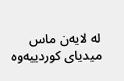له‌ لایه‌ن ماس میدیای‌ كوردییه‌وه‌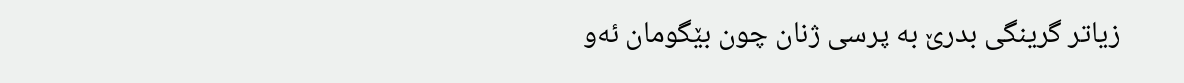زیاتر گرینگی‌ بدرێ‌ به‌ پرسی ژنان چون بێگومان ئه‌و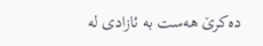ده‌كرێ‌ هه‌ست به‌ ئازادی‌ له‌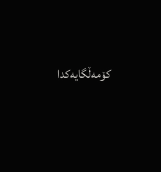كۆمه‌ڵگایه‌كدا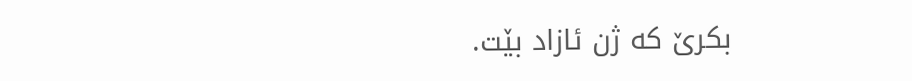بكرێ‌ كه‌ ژن ئازاد بێت.